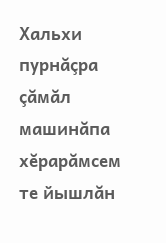Хальхи пурнăçра çăмăл машинăпа хĕрарăмсем те йышлăн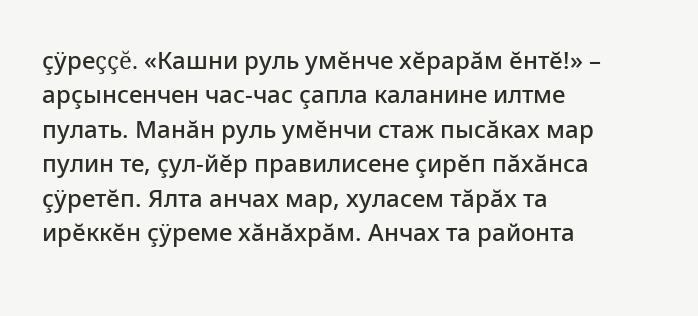çÿреççĕ. «Кашни руль умĕнче хĕрарăм ĕнтĕ!» – арçынсенчен час-час çапла каланине илтме пулать. Манăн руль умĕнчи стаж пысăках мар пулин те, çул-йĕр правилисене çирĕп пăхăнса çÿретĕп. Ялта анчах мар, хуласем тăрăх та ирĕккĕн çÿреме хăнăхрăм. Анчах та районта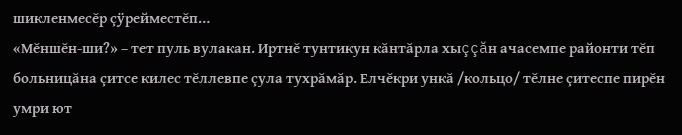шикленмесĕр çÿрейместĕп…
«Мĕншĕн-ши?» – тет пуль вулакан. Иртнĕ тунтикун кăнтăрла хыççăн ачасемпе районти тĕп больницăна çитсе килес тĕллевпе çула тухрăмăр. Елчĕкри ункă /кольцо/ тĕлне çитеспе пирĕн умри ют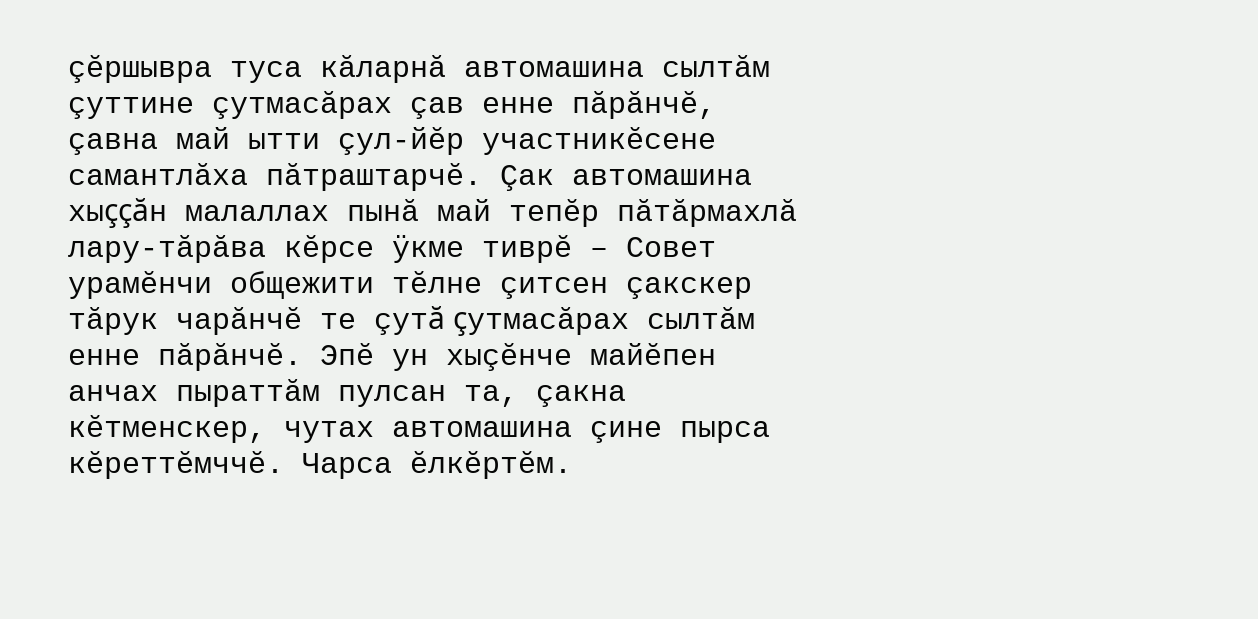çĕршывра туса кăларнă автомашина сылтăм çуттине çутмасăрах çав енне пăрăнчĕ, çавна май ытти çул-йĕр участникĕсене самантлăха пăтраштарчĕ. Çак автомашина хыççăн малаллах пынă май тепĕр пăтăрмахлă лару-тăрăва кĕрсе ÿкме тиврĕ – Совет урамĕнчи общежити тĕлне çитсен çакскер тăрук чарăнчĕ те çутă çутмасăрах сылтăм енне пăрăнчĕ. Эпĕ ун хыçĕнче майĕпен анчах пыраттăм пулсан та, çакна кĕтменскер, чутах автомашина çине пырса кĕреттĕмччĕ. Чарса ĕлкĕртĕм.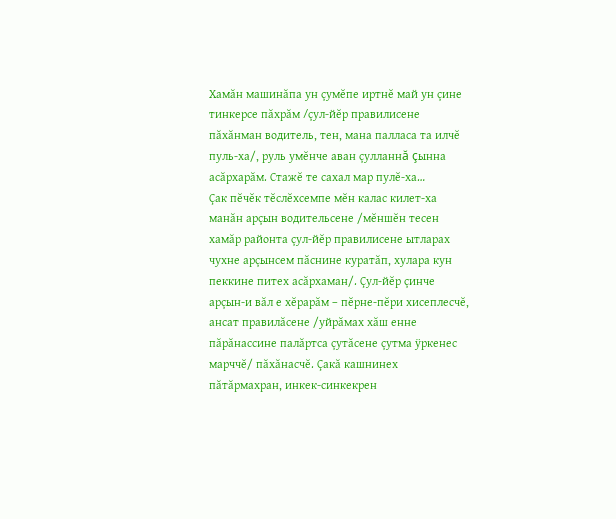Хамăн машинăпа ун çумĕпе иртнĕ май ун çине тинкерсе пăхрăм /çул-йĕр правилисене пăхăнман водитель, тен, мана палласа та илчĕ пуль-ха/, руль умĕнче аван çулланнă çынна асăрхарăм. Стажĕ те сахал мар пулĕ-ха…
Çак пĕчĕк тĕслĕхсемпе мĕн калас килет-ха манăн арçын водительсене /мĕншĕн тесен хамăр районта çул-йĕр правилисене ытларах чухне арçынсем пăснине куратăп, хулара кун пеккине питех асăрхаман/. Çул-йĕр çинче арçын-и вăл е хĕрарăм – пĕрне-пĕри хисеплесчĕ, ансат правилăсене /уйрăмах хăш енне пăрăнассине палăртса çутăсене çутма ÿркенес марччĕ/ пăхăнасчĕ. Çакă кашнинех пăтăрмахран, инкек-синкекрен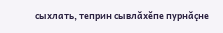сыхлать, теприн сывлăхĕпе пурнăçне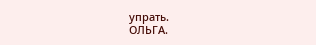упрать.
ОЛЬГА.